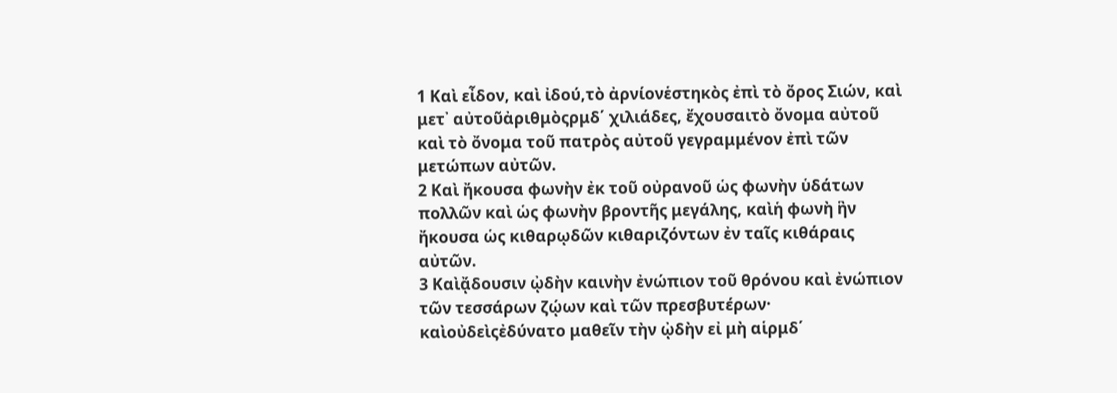1 Καὶ εἶδον, καὶ ἰδού,τὸ ἀρνίονἑστηκὸς ἐπὶ τὸ ὄρος Σιών, καὶ μετ᾽ αὐτοῦἀριθμὸςρμδ΄ χιλιάδες, ἔχουσαιτὸ ὄνομα αὐτοῦ καὶ τὸ ὄνομα τοῦ πατρὸς αὐτοῦ γεγραμμένον ἐπὶ τῶν μετώπων αὐτῶν.
2 Καὶ ἤκουσα φωνὴν ἐκ τοῦ οὐρανοῦ ὡς φωνὴν ὑδάτων πολλῶν καὶ ὡς φωνὴν βροντῆς μεγάλης, καὶἡ φωνὴ ἣν ἤκουσα ὡς κιθαρῳδῶν κιθαριζόντων ἐν ταῖς κιθάραις αὐτῶν.
3 Καὶᾄδουσιν ᾠδὴν καινὴν ἐνώπιον τοῦ θρόνου καὶ ἐνώπιον τῶν τεσσάρων ζῴων καὶ τῶν πρεσβυτέρων· καὶοὐδεὶςἐδύνατο μαθεῖν τὴν ᾠδὴν εἰ μὴ αἱρμδ΄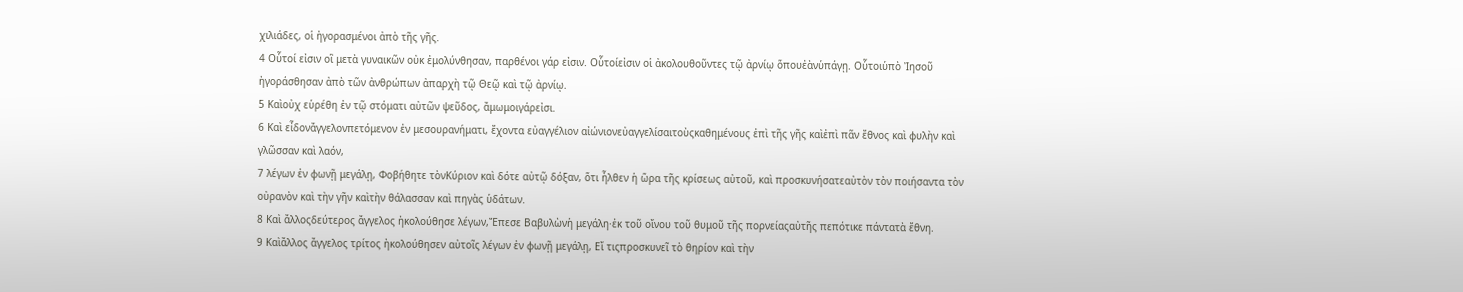χιλιάδες, οἱ ἠγορασμένοι ἀπὸ τῆς γῆς.
4 Οὗτοί εἰσιν οἳ μετὰ γυναικῶν οὐκ ἐμολύνθησαν, παρθένοι γάρ εἰσιν. Οὗτοίεἰσιν οἱ ἀκολουθοῦντες τῷ ἀρνίῳ ὅπουἐὰνὑπάγῃ. Οὗτοιὑπὸ Ἰησοῦ ἠγοράσθησαν ἀπὸ τῶν ἀνθρώπων ἀπαρχὴ τῷ Θεῷ καὶ τῷ ἀρνίῳ.
5 Καὶοὐχ εὑρέθη ἐν τῷ στόματι αὐτῶν ψεῦδος, ἄμωμοιγάρεἰσι.
6 Καὶ εἶδονἄγγελονπετόμενον ἐν μεσουρανήματι, ἔχοντα εὐαγγέλιον αἰώνιονεὐαγγελίσαιτοὺςκαθημένους ἐπὶ τῆς γῆς καὶἐπὶ πᾶν ἔθνος καὶ φυλὴν καὶ γλῶσσαν καὶ λαόν,
7 λέγων ἐν φωνῇ μεγάλῃ, Φοβήθητε τὸνΚύριον καὶ δότε αὐτῷ δόξαν, ὅτι ἦλθεν ἡ ὥρα τῆς κρίσεως αὐτοῦ, καὶ προσκυνήσατεαὐτὸν τὸν ποιήσαντα τὸν οὐρανὸν καὶ τὴν γῆν καὶτὴν θάλασσαν καὶ πηγὰς ὑδάτων.
8 Καὶ ἄλλοςδεύτερος ἄγγελος ἠκολούθησε λέγων,Ἔπεσε Βαβυλὼνἡ μεγάλη·ἐκ τοῦ οἴνου τοῦ θυμοῦ τῆς πορνείαςαὐτῆς πεπότικε πάντατὰ ἔθνη.
9 Καὶἄλλος ἄγγελος τρίτος ἠκολούθησεν αὐτοῖς λέγων ἐν φωνῇ μεγάλῃ, Εἴ τιςπροσκυνεῖ τὸ θηρίον καὶ τὴν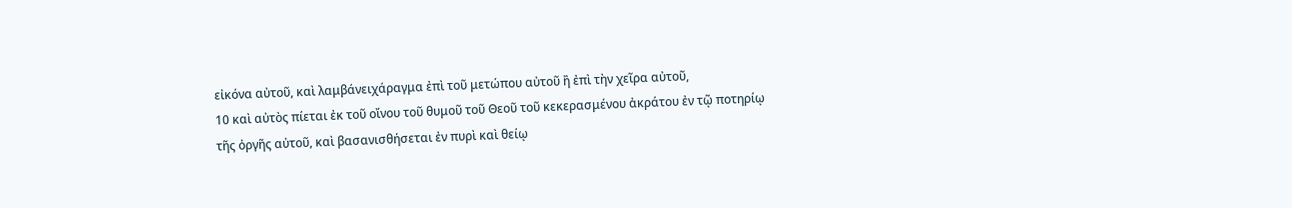εἰκόνα αὐτοῦ, καὶ λαμβάνειχάραγμα ἐπὶ τοῦ μετώπου αὐτοῦ ἢ ἐπὶ τὴν χεῖρα αὐτοῦ,
10 καὶ αὐτὸς πίεται ἐκ τοῦ οἴνου τοῦ θυμοῦ τοῦ Θεοῦ τοῦ κεκερασμένου ἀκράτου ἐν τῷ ποτηρίῳ τῆς ὀργῆς αὐτοῦ, καὶ βασανισθήσεται ἐν πυρὶ καὶ θείῳ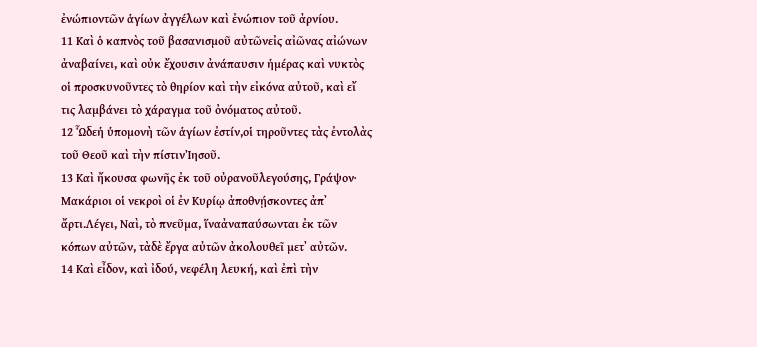ἐνώπιοντῶν ἁγίων ἀγγέλων καὶ ἐνώπιον τοῦ ἀρνίου.
11 Καὶ ὁ καπνὸς τοῦ βασανισμοῦ αὐτῶνεἰς αἰῶνας αἰώνων ἀναβαίνει, καὶ οὐκ ἔχουσιν ἀνάπαυσιν ἡμέρας καὶ νυκτὸς οἱ προσκυνοῦντες τὸ θηρίον καὶ τὴν εἰκόνα αὐτοῦ, καὶ εἴ τις λαμβάνει τὸ χάραγμα τοῦ ὀνόματος αὐτοῦ.
12 Ὧδεἡ ὑπομονὴ τῶν ἁγίων ἐστίν,οἱ τηροῦντες τὰς ἐντολὰς τοῦ Θεοῦ καὶ τὴν πίστινἸησοῦ.
13 Καὶ ἤκουσα φωνῆς ἐκ τοῦ οὐρανοῦλεγούσης, Γράψον· Μακάριοι οἱ νεκροὶ οἱ ἐν Κυρίῳ ἀποθνῄσκοντες ἀπ᾽ ἄρτι.Λέγει, Ναὶ, τὸ πνεῦμα, ἵναἀναπαύσωνται ἐκ τῶν κόπων αὐτῶν, τὰδὲ ἔργα αὐτῶν ἀκολουθεῖ μετ᾽ αὐτῶν.
14 Καὶ εἶδον, καὶ ἰδού, νεφέλη λευκή, καὶ ἐπὶ τὴν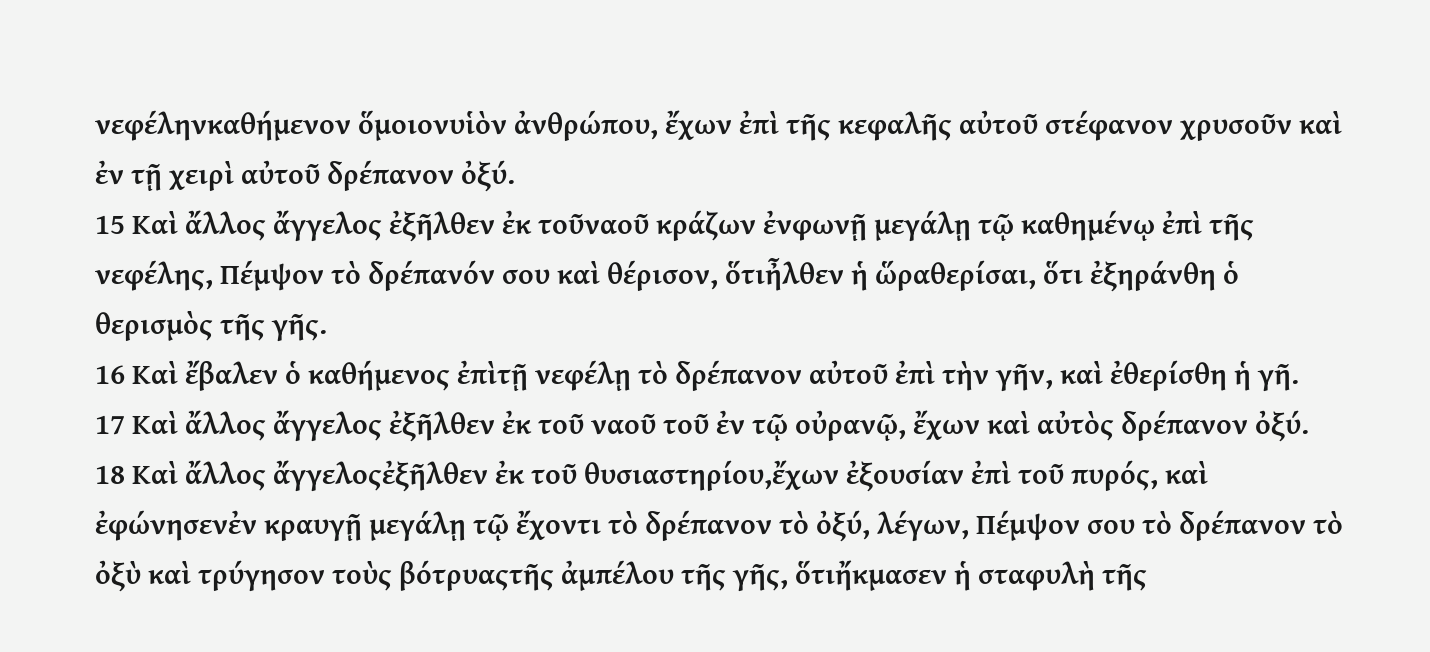νεφέληνκαθήμενον ὅμοιονυἱὸν ἀνθρώπου, ἔχων ἐπὶ τῆς κεφαλῆς αὐτοῦ στέφανον χρυσοῦν καὶ ἐν τῇ χειρὶ αὐτοῦ δρέπανον ὀξύ.
15 Καὶ ἄλλος ἄγγελος ἐξῆλθεν ἐκ τοῦναοῦ κράζων ἐνφωνῇ μεγάλῃ τῷ καθημένῳ ἐπὶ τῆς νεφέλης, Πέμψον τὸ δρέπανόν σου καὶ θέρισον, ὅτιἦλθεν ἡ ὥραθερίσαι, ὅτι ἐξηράνθη ὁ θερισμὸς τῆς γῆς.
16 Καὶ ἔβαλεν ὁ καθήμενος ἐπὶτῇ νεφέλῃ τὸ δρέπανον αὐτοῦ ἐπὶ τὴν γῆν, καὶ ἐθερίσθη ἡ γῆ.
17 Καὶ ἄλλος ἄγγελος ἐξῆλθεν ἐκ τοῦ ναοῦ τοῦ ἐν τῷ οὐρανῷ, ἔχων καὶ αὐτὸς δρέπανον ὀξύ.
18 Καὶ ἄλλος ἄγγελοςἐξῆλθεν ἐκ τοῦ θυσιαστηρίου,ἔχων ἐξουσίαν ἐπὶ τοῦ πυρός, καὶ ἐφώνησενἐν κραυγῇ μεγάλῃ τῷ ἔχοντι τὸ δρέπανον τὸ ὀξύ, λέγων, Πέμψον σου τὸ δρέπανον τὸ ὀξὺ καὶ τρύγησον τοὺς βότρυαςτῆς ἀμπέλου τῆς γῆς, ὅτιἤκμασεν ἡ σταφυλὴ τῆς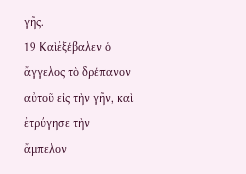γῆς.
19 Καὶἐξέβαλεν ὁ ἄγγελος τὸ δρέπανον αὐτοῦ εἰς τὴν γῆν, καὶ ἐτρύγησε τὴν ἄμπελον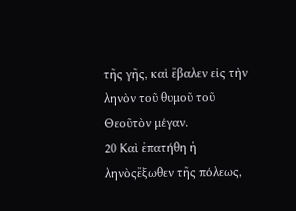τῆς γῆς, καὶ ἔβαλεν εἰς τὴν ληνὸν τοῦ θυμοῦ τοῦ Θεοῦτὸν μέγαν.
20 Καὶ ἐπατήθη ἡ ληνὸςἔξωθεν τῆς πόλεως,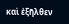καὶ ἐξῆλθεν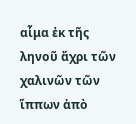αἷμα ἐκ τῆς ληνοῦ ἄχρι τῶν χαλινῶν τῶν ἵππων ἀπὸ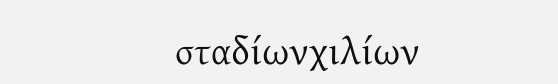σταδίωνχιλίων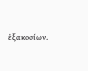ἑξακοσίων.